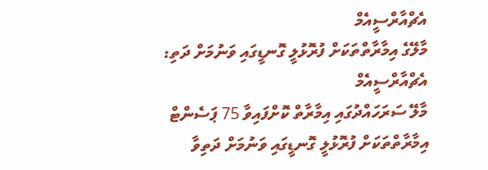އެޗްއާރްސީއެމް
މާލޭގެ އިމާރާތްތަކަށް ފުރޮޅުލީ ގޮނޑީގައި ވަނުމަށް ދަތި: އެޗްއާރްސީއެމް
މާލޭ ސަރަހައްދުގައި އިމާރާތް ކޮށްފައިވާ 75 ޕަސެންޓް އިމާރާތްތަކަށް ފުރޮޅުލީ ގޮނޑީގައި ވަނުމަށް ދަތިވާ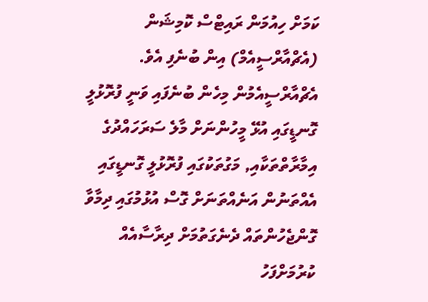ކަމަށް ހިއުމަން ރައިޓްސް ކޮމިޝަން (އެޗްއާރްސީއެމް) އިން ބުނެފި އެވެ.
އެޗްއާރްސީއެމުން މިހެން ބުނެފައި ވަނީ ފުރޮޅުލީ ގޮނޑީގައި އުޅޭ މީހުންނަށް މާލެ ސަރަހައްދުގެ އިމާރާތްތަކާއި, މަގުތަކުގައި ފުރޮޅުލީ ގޮނޑީގައި އެއްތަނުން އަނެއްތަނަށް ގޮސް އުޅުމުގައި ދިމާވާ ގޮންޖެހުންތައް ދެނެގަތުމަށް ދިރާސާއެއް ކުރުމަށްފަހު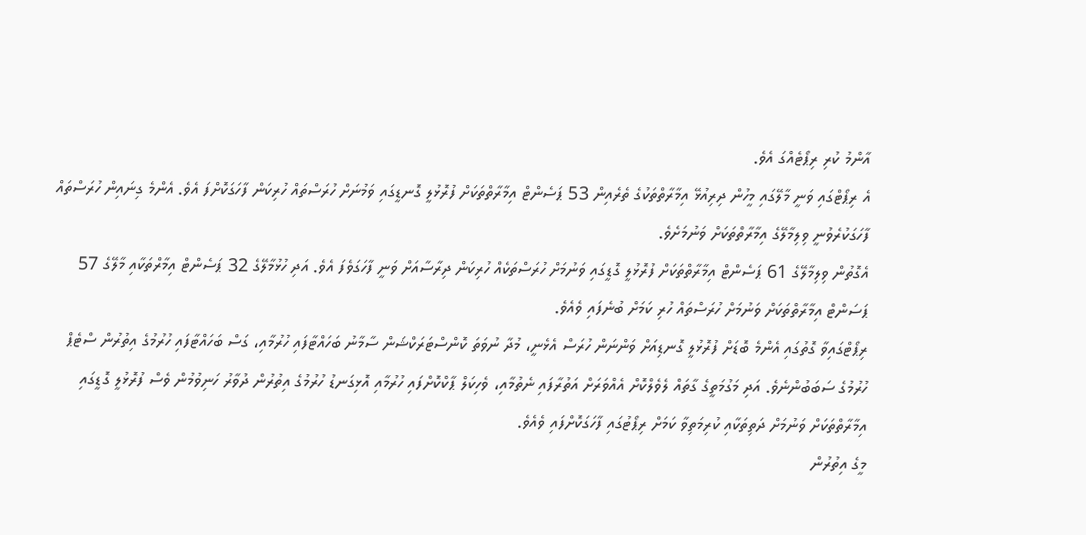އާންމު ކުރި ރިޕޯޓެއްގަ އެވެ.
އެ ރިޕޯޓްގައި ވަނީ މާލޭގައި މީހުން ދިރިއުޅޭ އިމާރާތްތަކުގެ ތެރެއިން 53 ޕަސެންޓް އިމާރާތްތަކަށް ފުރޮޅުލީ ގޮނޑީގައި ވަމުނަށް ހުރަސްތައް ހުރިކަން ފާހަގަކޮށްފަ އެވެ. އެންމެ ގިނައިން ހުރަސްތައް ފާހަގަކުރެވުނީ ވިލިމާލޭގެ އިމާރާތްތަކަށް ވަނުމަށެވެ.
އެގޮތުން ވިލިމާލޭގެ 61 ޕަސެންޓް އިމާރާތްތަކަށް ފުރޮޅުލީ ގޮޑީގައި ވަނުމަށް ހުރަސްތަކެއް ހުރިކަން ދިރާސާއަށް ވަނީ ފާހަގަވެފަ އެވެ. އަދި ހުޅުމާލޭގެ 32 ޕަސެންޓް އިމާރްތަކާއި މާލޭގެ 57 ޕަސަންޓް އިމާރާތްތަކަށް ވަނުމަށް ހުރަސްތައް ހުރި ކަމަށް ބުނެފައި ވެއެވެ.
ރިޕޯޓްގައިވާ ގޮތުގައި އެންމެ ބޮޑަށް ފުރޮޅުލީ ގޮނޑިއަށް ވަންނަން ހުރަސް އެޅެނީ، މުދާ ނުވަތަ ކޮންސްޓަރަކްޝަން ސާމާނު ބަހައްޓާފައި ހުރުމާއި، ގަސް ބަހައްޓާފައި ހުރުމުގެ އިތުރުން ސްޓެޕް ހުރުމުގެ ސަބަބުންނެވެ. އަދި މަގުމަތީގެ ގާތައް ލެވެލްކޮށް އެއްވަރަށް އަތުރާފައި ނެތުމާއި، ވެހިކަލް ޕާކްކޮށްފައި ހުރުމާއި އޮޅިގަނޑު ހުރުމުގެ އިތުރުން ދުވާރު ހަނިވުމުން ވެސް ފުރޮޅުލީ ގޮޑީގައި އިމާރާތްތަކަށް ވަނުމަށް ދަތިތަކާއި ކުރިމަތިވާ ކަމަށް ރިޕޯޓުގައި ފާހަގަކޮށްފައި ވެއެވެ.
މީގެ އިތުރުން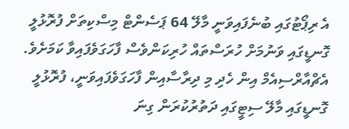އެ ރިޕޯޓުގައި ބުނެފައިވަނީ މާލޭ 64 ޕަސެންޓް މިސްކިތަށް ފުރޮޅުލީ ގޮނޑީގައި ވަނުމަށް ހުރަސްތައް ހުރިކަންވެސް ފާހަގަވެފައިވާ ކަމަށެވެ.
އެޗްއާރްސިއެމް އިން ހެދި މި ދިރާސާއިން ފާހަގަވެފައިވަނީ، ފުރޮޅުލީ ގޮނޑީގައި މާލޭ ސިޓީގައި ދަތުރުކުރަން ގިނަ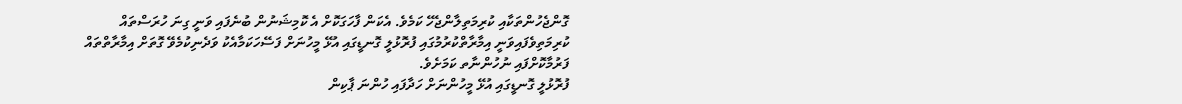ގޮންޖެހުންތަކާއި ކުރިމަތިލާންޖެހޭ ކަމެވެ. އެކަން ފާހަގަކޮށް އެ ކޮމިޝަނުން ބުނެފައި ވަނީ ގިނަ ހުރަސްތައް ކުރިމަތިވެފައިވަނީ އިމާރާތްކުރުމުގައި ފުރޮޅުލީ ގޮނޑީގައި އުޅޭ މީހުނަށް ފަސޭހަކަމާއެކު ވަދެނިކުމެވޭ ގޮތަށް އިމާރާތްތައް ފަރުމާކޮށްފައި ނުހުންނާތ ކަމަށެވެ.
ފުރޮޅުލީ ގޮނޑީގައި އުޅޭ މީހުންނަށް ހަދާފައި ހުންނަ ޕާކިން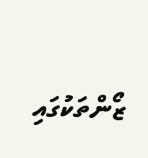ޒޯންތަކުގައި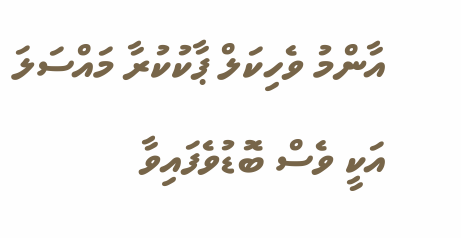އާންމު ވެހިކަލް ޕާކުކުރާ މައްސަލަ އަކީ ވެސް ބޮޑުވެފައިވާ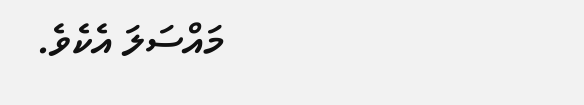މައްސަލަ އެކެވެ.